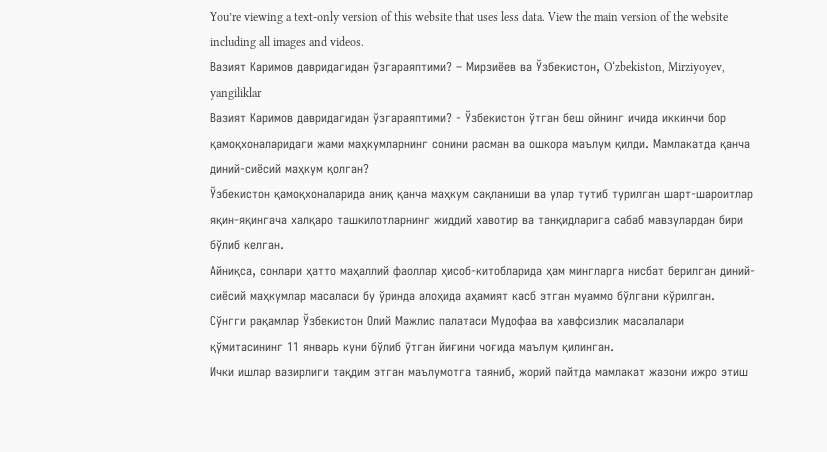You’re viewing a text-only version of this website that uses less data. View the main version of the website including all images and videos.
Вазият Каримов давридагидан ўзгараяптими? – Мирзиёев ва Ўзбекистон, O‘zbekiston, Mirziyoyev, yangiliklar
Вазият Каримов давридагидан ўзгараяптими? - Ўзбекистон ўтган беш ойнинг ичида иккинчи бор қамоқхоналаридаги жами маҳкумларнинг сонини расман ва ошкора маълум қилди. Мамлакатда қанча диний-сиёсий маҳкум қолган?
Ўзбекистон қамоқхоналарида аниқ қанча маҳкум сақланиши ва улар тутиб турилган шарт-шароитлар яқин-яқингача халқаро ташкилотларнинг жиддий хавотир ва танқидларига сабаб мавзулардан бири бўлиб келган.
Айниқса, сонлари ҳатто маҳаллий фаоллар ҳисоб-китобларида ҳам мингларга нисбат берилган диний-сиёсий маҳкумлар масаласи бу ўринда алоҳида аҳамият касб этган муаммо бўлгани кўрилган.
Сўнгги рақамлар Ўзбекистон Олий Мажлис палатаси Мудофаа ва хавфсизлик масалалари қўмитасининг 11 январь куни бўлиб ўтган йиғини чоғида маълум қилинган.
Ички ишлар вазирлиги тақдим этган маълумотга таяниб, жорий пайтда мамлакат жазони ижро этиш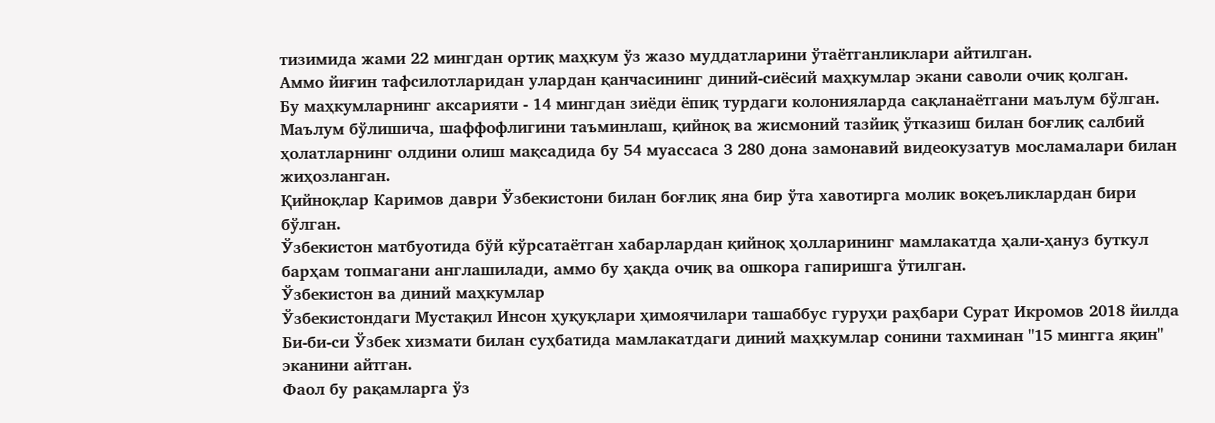тизимида жами 22 мингдан ортиқ маҳкум ўз жазо муддатларини ўтаётганликлари айтилган.
Аммо йиғин тафсилотларидан улардан қанчасининг диний-сиёсий маҳкумлар экани саволи очиқ қолган.
Бу маҳкумларнинг аксарияти - 14 мингдан зиёди ёпиқ турдаги колонияларда сақланаётгани маълум бўлган.
Маълум бўлишича, шаффофлигини таъминлаш, қийноқ ва жисмоний тазйиқ ўтказиш билан боғлиқ салбий ҳолатларнинг олдини олиш мақсадида бу 54 муассаса 3 280 дона замонавий видеокузатув мосламалари билан жиҳозланган.
Қийноқлар Каримов даври Ўзбекистони билан боғлиқ яна бир ўта хавотирга молик воқеъликлардан бири бўлган.
Ўзбекистон матбуотида бўй кўрсатаётган хабарлардан қийноқ ҳолларининг мамлакатда ҳали-ҳануз буткул барҳам топмагани англашилади, аммо бу ҳақда очиқ ва ошкора гапиришга ўтилган.
Ўзбекистон ва диний маҳкумлар
Ўзбекистондаги Мустақил Инсон ҳуқуқлари ҳимоячилари ташаббус гуруҳи раҳбари Сурат Икромов 2018 йилда Би-би-си Ўзбек хизмати билан суҳбатида мамлакатдаги диний маҳкумлар сонини тахминан "15 мингга яқин" эканини айтган.
Фаол бу рақамларга ўз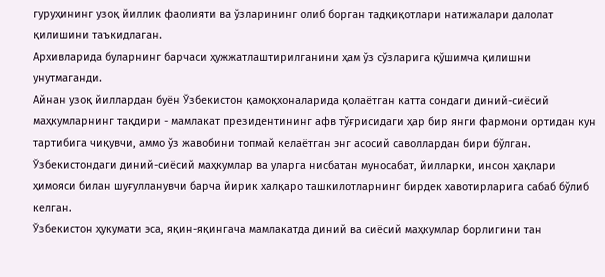гуруҳининг узоқ йиллик фаолияти ва ўзларининг олиб борган тадқиқотлари натижалари далолат қилишини таъкидлаган.
Архивларида буларнинг барчаси ҳужжатлаштирилганини ҳам ўз сўзларига қўшимча қилишни унутмаганди.
Айнан узоқ йиллардан буён Ўзбекистон қамоқхоналарида қолаётган катта сондаги диний-сиёсий маҳкумларнинг тақдири - мамлакат президентининг афв тўғрисидаги ҳар бир янги фармони ортидан кун тартибига чиқувчи, аммо ўз жавобини топмай келаётган энг асосий саволлардан бири бўлган.
Ўзбекистондаги диний-сиёсий маҳкумлар ва уларга нисбатан муносабат, йилларки, инсон ҳақлари ҳимояси билан шуғулланувчи барча йирик халқаро ташкилотларнинг бирдек хавотирларига сабаб бўлиб келган.
Ўзбекистон ҳукумати эса, яқин-яқингача мамлакатда диний ва сиёсий маҳкумлар борлигини тан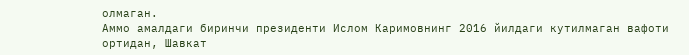олмаган.
Аммо амалдаги биринчи президенти Ислом Каримовнинг 2016 йилдаги кутилмаган вафоти ортидан, Шавкат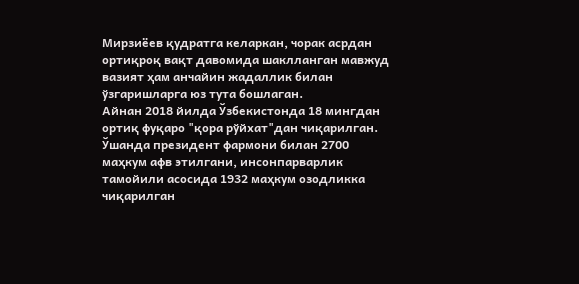Мирзиёев қудратга келаркан, чорак асрдан ортиқроқ вақт давомида шаклланган мавжуд вазият ҳам анчайин жадаллик билан ўзгаришларга юз тута бошлаган.
Айнан 2018 йилда Ўзбекистонда 18 мингдан ортиқ фуқаро "қора рўйхат"дан чиқарилган.
Ўшанда президент фармони билан 2700 маҳкум афв этилгани, инсонпарварлик тамойили асосида 1932 маҳкум озодликка чиқарилган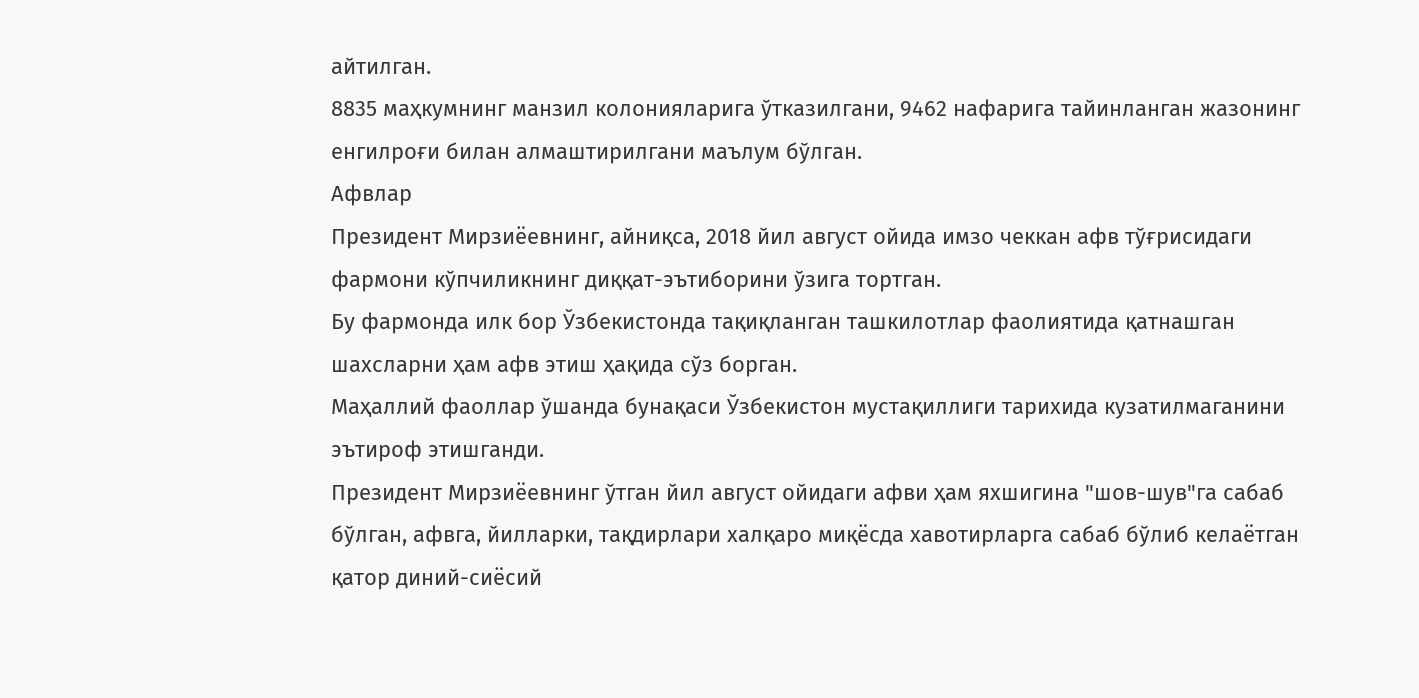айтилган.
8835 маҳкумнинг манзил колонияларига ўтказилгани, 9462 нафарига тайинланган жазонинг енгилроғи билан алмаштирилгани маълум бўлган.
Aфвлар
Президент Мирзиёевнинг, айниқса, 2018 йил август ойида имзо чеккан афв тўғрисидаги фармони кўпчиликнинг диққат-эътиборини ўзига тортган.
Бу фармонда илк бор Ўзбекистонда тақиқланган ташкилотлар фаолиятида қатнашган шахсларни ҳам афв этиш ҳақида сўз борган.
Маҳаллий фаоллар ўшанда бунақаси Ўзбекистон мустақиллиги тарихида кузатилмаганини эътироф этишганди.
Президент Мирзиёевнинг ўтган йил август ойидаги афви ҳам яхшигина "шов-шув"га сабаб бўлган, афвга, йилларки, тақдирлари халқаро миқёсда хавотирларга сабаб бўлиб келаётган қатор диний-сиёсий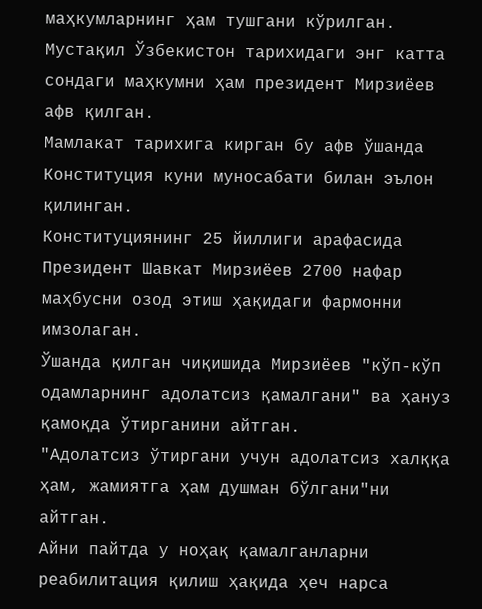маҳкумларнинг ҳам тушгани кўрилган.
Мустақил Ўзбекистон тарихидаги энг катта сондаги маҳкумни ҳам президент Мирзиёев афв қилган.
Мамлакат тарихига кирган бу афв ўшанда Конституция куни муносабати билан эълон қилинган.
Конституциянинг 25 йиллиги арафасида Президент Шавкат Мирзиёев 2700 нафар маҳбусни озод этиш ҳақидаги фармонни имзолаган.
Ўшанда қилган чиқишида Мирзиёев "кўп-кўп одамларнинг адолатсиз қамалгани" ва ҳануз қамоқда ўтирганини айтган.
"Адолатсиз ўтиргани учун адолатсиз халққа ҳам, жамиятга ҳам душман бўлгани"ни айтган.
Айни пайтда у ноҳақ қамалганларни реабилитация қилиш ҳақида ҳеч нарса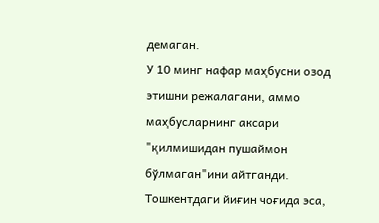демаган.
У 10 минг нафар маҳбусни озод этишни режалагани, аммо маҳбусларнинг аксари "қилмишидан пушаймон бўлмаган"ини айтганди.
Тошкентдаги йиғин чоғида эса,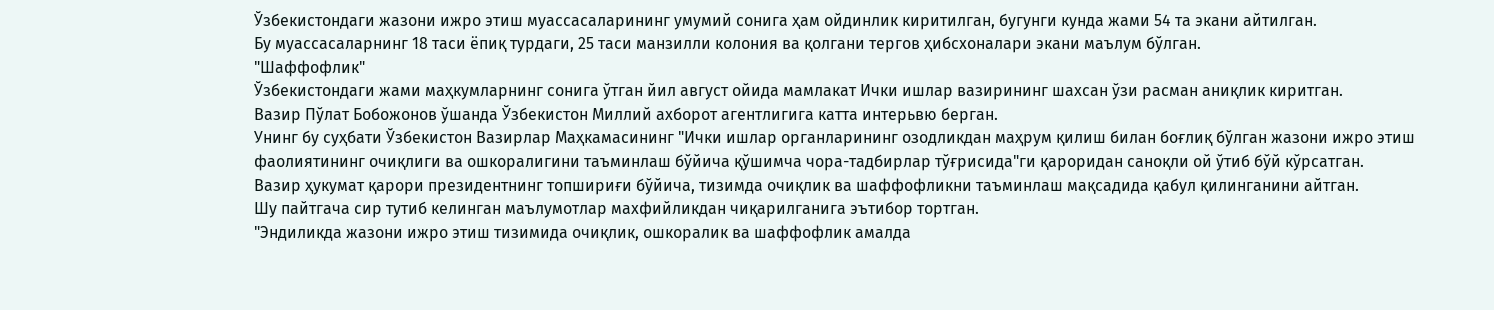Ўзбекистондаги жазони ижро этиш муассасаларининг умумий сонига ҳам ойдинлик киритилган, бугунги кунда жами 54 та экани айтилган.
Бу муассасаларнинг 18 таси ёпиқ турдаги, 25 таси манзилли колония ва қолгани тергов ҳибсхоналари экани маълум бўлган.
"Шаффофлик"
Ўзбекистондаги жами маҳкумларнинг сонига ўтган йил август ойида мамлакат Ички ишлар вазирининг шахсан ўзи расман аниқлик киритган.
Вазир Пўлат Бобожонов ўшанда Ўзбекистон Миллий ахборот агентлигига катта интерьвю берган.
Унинг бу суҳбати Ўзбекистон Вазирлар Маҳкамасининг "Ички ишлар органларининг озодликдан маҳрум қилиш билан боғлиқ бўлган жазони ижро этиш фаолиятининг очиқлиги ва ошкоралигини таъминлаш бўйича қўшимча чора-тадбирлар тўғрисида"ги қароридан саноқли ой ўтиб бўй кўрсатган.
Вазир ҳукумат қарори президентнинг топшириғи бўйича, тизимда очиқлик ва шаффофликни таъминлаш мақсадида қабул қилинганини айтган.
Шу пайтгача сир тутиб келинган маълумотлар махфийликдан чиқарилганига эътибор тортган.
"Эндиликда жазони ижро этиш тизимида очиқлик, ошкоралик ва шаффофлик амалда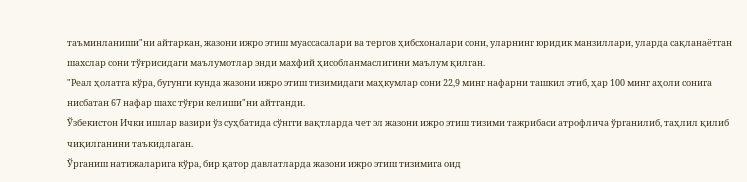таъминланиши"ни айтаркан, жазони ижро этиш муассасалари ва тергов ҳибсхоналари сони, уларнинг юридик манзиллари, уларда сақланаётган шахслар сони тўғрисидаги маълумотлар энди махфий ҳисобланмаслигини маълум қилган.
"Реал ҳолатга кўра, бугунги кунда жазони ижро этиш тизимидаги маҳкумлар сони 22,9 минг нафарни ташкил этиб, ҳар 100 минг аҳоли сонига нисбатан 67 нафар шахс тўғри келиши"ни айтганди.
Ўзбекистон Ички ишлар вазири ўз суҳбатида сўнгги вақтларда чет эл жазони ижро этиш тизими тажрибаси атрофлича ўрганилиб, таҳлил қилиб чиқилганини таъкидлаган.
Ўрганиш натижаларига кўра, бир қатор давлатларда жазони ижро этиш тизимига оид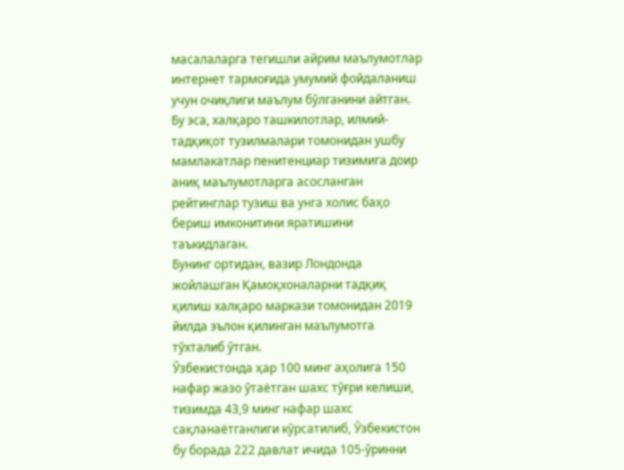масалаларга тегишли айрим маълумотлар интернет тармоғида умумий фойдаланиш учун очиқлиги маълум бўлганини айтган.
Бу эса, халқаро ташкилотлар, илмий-тадқиқот тузилмалари томонидан ушбу мамлакатлар пенитенциар тизимига доир аниқ маълумотларга асосланган рейтинглар тузиш ва унга холис баҳо бериш имконитини яратишини таъкидлаган.
Бунинг ортидан, вазир Лондонда жойлашган Қамоқхоналарни тадқиқ қилиш халқаро маркази томонидан 2019 йилда эълон қилинган маълумотга тўхталиб ўтган.
Ўзбекистонда ҳар 100 минг аҳолига 150 нафар жазо ўтаётган шахс тўғри келиши, тизимда 43,9 минг нафар шахс сақланаётганлиги кўрсатилиб, Ўзбекистон бу борада 222 давлат ичида 105-ўринни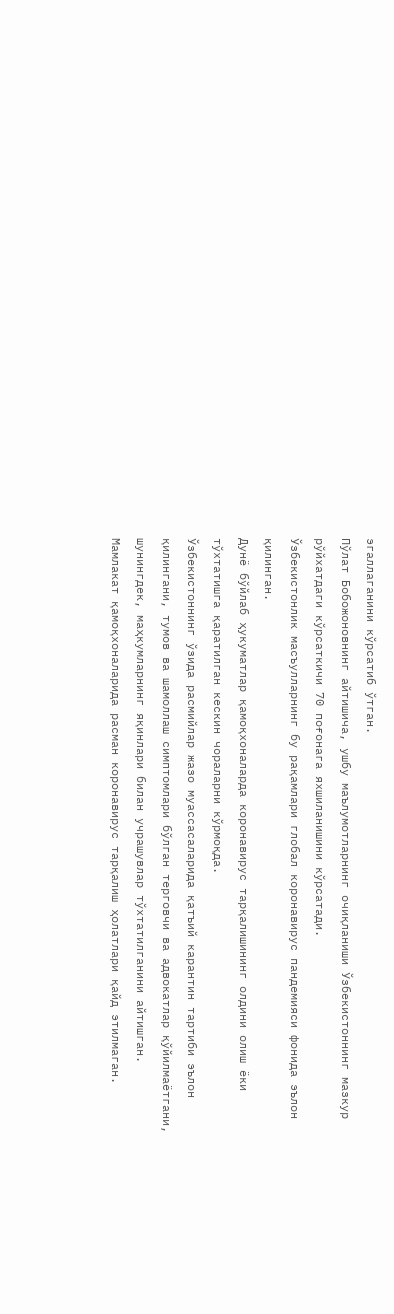эгаллаганини кўрсатиб ўтган.
Пўлат Бобожоновнинг айтишича, ушбу маълумотларнинг очиқланиши Ўзбекистоннинг мазкур рўйхатдаги кўрсаткичи 70 поғонага яхшиланишини кўрсатади.
Ўзбекистонлик масъулларнинг бу рақамлари глобал коронавирус пандемияси фонида эълон қилинган.
Дунё бўйлаб ҳукуматлар қамоқхоналарда коронавирус тарқалишининг олдини олиш ёки тўхтатишга қаратилган кескин чораларни кўрмоқда.
Ўзбекистоннинг ўзида расмийлар жазо муассасаларида қатъий карантин тартиби эълон қилингани, тумов ва шамоллаш симптомлари бўлган терговчи ва адвокатлар қўйилмаётгани, шунингдек, маҳкумларнинг яқинлари билан учрашувлар тўхтатилганини айтишган.
Мамлакат қамоқхоналарида расман коронавирус тарқалиш ҳолатлари қайд этилмаган.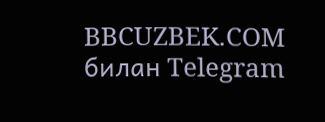BBCUZBEK.COM билан Telegram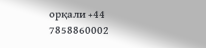орқали +44 7858860002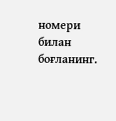номери билан боғланинг.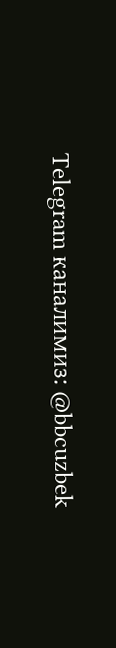Telegram каналимиз: @bbcuzbek